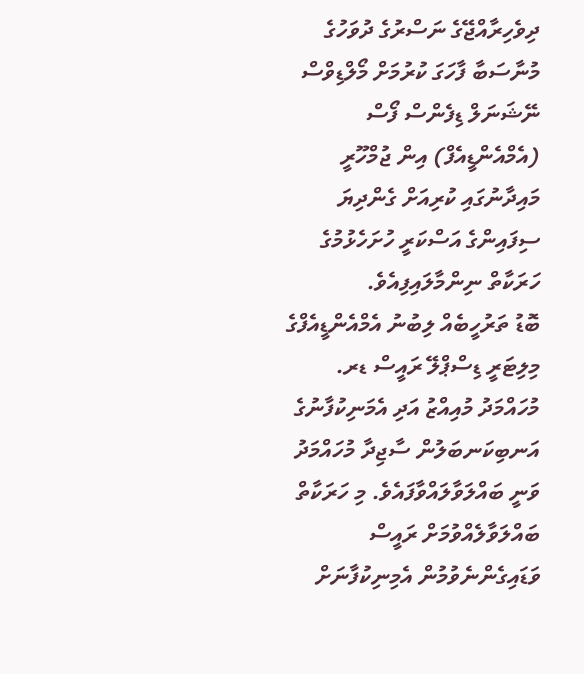ދިވެހިރާއްޖޭގެ ނަސްރުގެ ދުވަހުގެ މުނާސަބާ ފާހަގަ ކުރުމަށް މޯލްޑިވްސް ނޭޝަނަލް ޑިފެންސް ފޯސް (އެމްއެންޑީއެފް) އިން ޖުމްހޫރީ މައިދާނުގައި ކުރިއަށް ގެންދިޔަ ސިފައިންގެ އަސްކަރީ ހުށަހެޅުމުގެ ހަރަކާތް ނިންމާލައިފިއެވެ.
ބޮޑު ތަރުހީބެއް ލިބުނު އެމްއެންޑީއެފްގެ މިލިޓަރީ ޑިސްޕްލޭ ރައީސް ޑރ. މުހައްމަދު މުއިއްޒު އަދި އެމަނިކުފާނުގެ އަނބިކަނބަލުން ސާޖިދާ މުހައްމަދު ވަނީ ބައްލަވާލައްވާފައެވެ. މި ހަރަކާތް ބައްލަވާލެއްވުމަށް ރައީސް ވަޑައިގެންނެވުމުން އެމިނިކުފާނަށް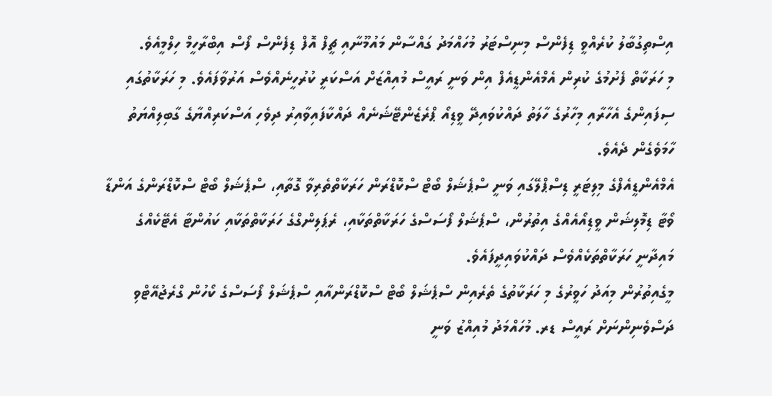އިސްތިގުބާލު ކުރެއްވީ ޑިފެންސް މިނިސްޓަރު މުހައްމަދު ގައްސާން މައުމޫނާއި ޗީފް އޮފް ޑިފެންސް ފޯސް އިބްރާހީމް ހިލްމީއެވެ.
މި ހަރަކާތް ފެށުމުގެ ކުރިން އެމްއެންޑީއެފް އިން ވަނީ ރައީސް މުއިއްޒަށް އަސްކަރީ ކުރުހީނެއްވެސް އަރުވާފައެވެ. މި ހަރަކާތުގައި ސިފައިންގެ އެހާރާއި މިހާރުގެ ހާލަތު ދައްކުވައިދޭ ވީޑިއޯ ޕްރެޒެންޓޭޝަނެއް ދައްކާފައިވާއިރު ދިވެހި އަސްކަރިއްޔާގެ ގާބިލިއްޔަތު ހާމަވެގެން ދެއެވެ.
އެމްއެންޑީއެފްގެ މިލިޓަރީ ޑިސްޕްލޭގައި ވަނީ ސްޕެޝަލް ބޯޓް ސްކޮޑްރަން ހަރަކާތްތެރިވާ ގޮތާއި، ސްޕެޝަލް ބޯޓް ސްކޮޑްރަންގެ އަންޑާ ވޯޓާ ޑިމޮލިޝަން ވީޑިއޯއެއްގެ އިތުރުން، ސްޕެޝަލް ފޯސަސްގެ ހަރަކާތްތަކާއި، ރެޕަލިންގްގެ ހަރަކާތްތަކާއި ކައުންޓާ އެޓޭކެއްގެ މައިދާނީ ހަރަކާތްތަކެއްވެސް ދައްކުވައިދީފައެވެ.
މީގެއިތުރުން މިއަދު ހަވީރުގެ މި ހަރަކާތުގެ ތެރެއިން ސްޕެޝަލް ބޯޓް ސްކޮޑްރަންއާއި ސްޕެޝަލް ފޯސަސްގެ ކޯހުން ގްރެޖުއޭޓްވި ދަސްވެނިންނަށް ރައީސް ޑރ. މުހައްމަދު މުއިއްޒު ވަނީ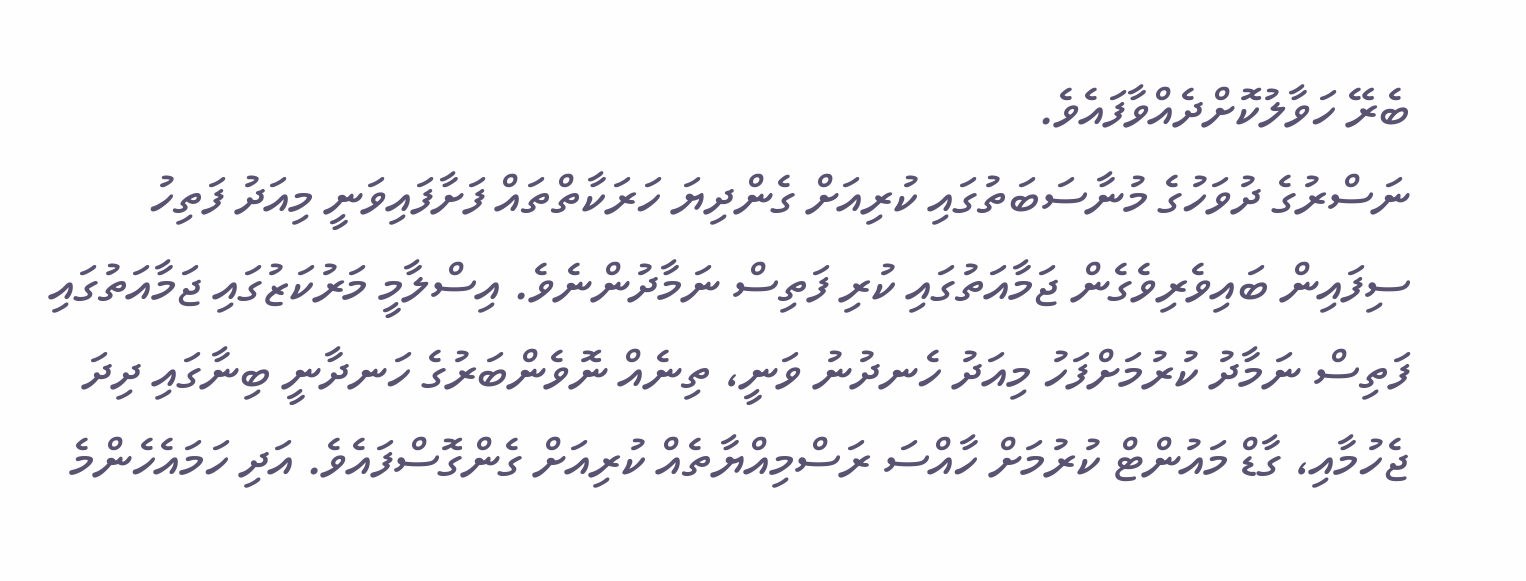ބެރޭ ހަވާލުކޮށްދެއްވާފައެވެ.
ނަސްރުގެ ދުވަހުގެ މުނާސަބަތުގައި ކުރިއަށް ގެންދިޔަ ހަރަކާތްތައް ފަށާފައިވަނީ މިއަދު ފަތިހު ސިފައިން ބައިވެރިވެގެން ޖަމާއަތުގައި ކުރި ފަތިސް ނަމާދުންނެވެ. އިސްލާމީ މަރުކަޒުގައި ޖަމާއަތުގައި ފަތިސް ނަމާދު ކުރުމަށްފަހު މިއަދު ހެނދުނު ވަނީ، ތިނެއް ނޮވެންބަރުގެ ހަނދާނީ ބިނާގައި ދިދަ ޖެހުމާއި، ގާޑް މައުންޓް ކުރުމަށް ހާއްސަ ރަސްމިއްޔާތެއް ކުރިއަށް ގެންގޮސްފައެވެ. އަދި ހަމައެހެންމެ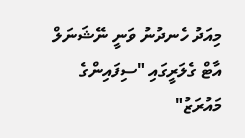މިއަދު ހެނދުނު ވަނީ ނޭޝަނަލް އާޓް ގެލަރީގައި "ސިފައިންގެ މައުރަޒު"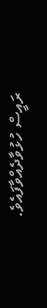ރައީސް ހުޅުވާދެއްވާފައެވެ.